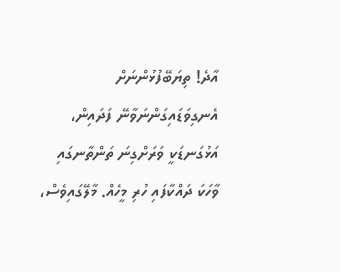އާދެ! ތިޔަބޭފުޅުންނަށް އެނގިވަޑައިގަންނަވާނޭ ފަދައިން، އަޅުގަނޑަކީ ވަރަށްގިނަ ތަންތާނގައި ވާހަކަ ދައްކާފައި ހުރި މީހެއް. މާލޭގައިވެސް،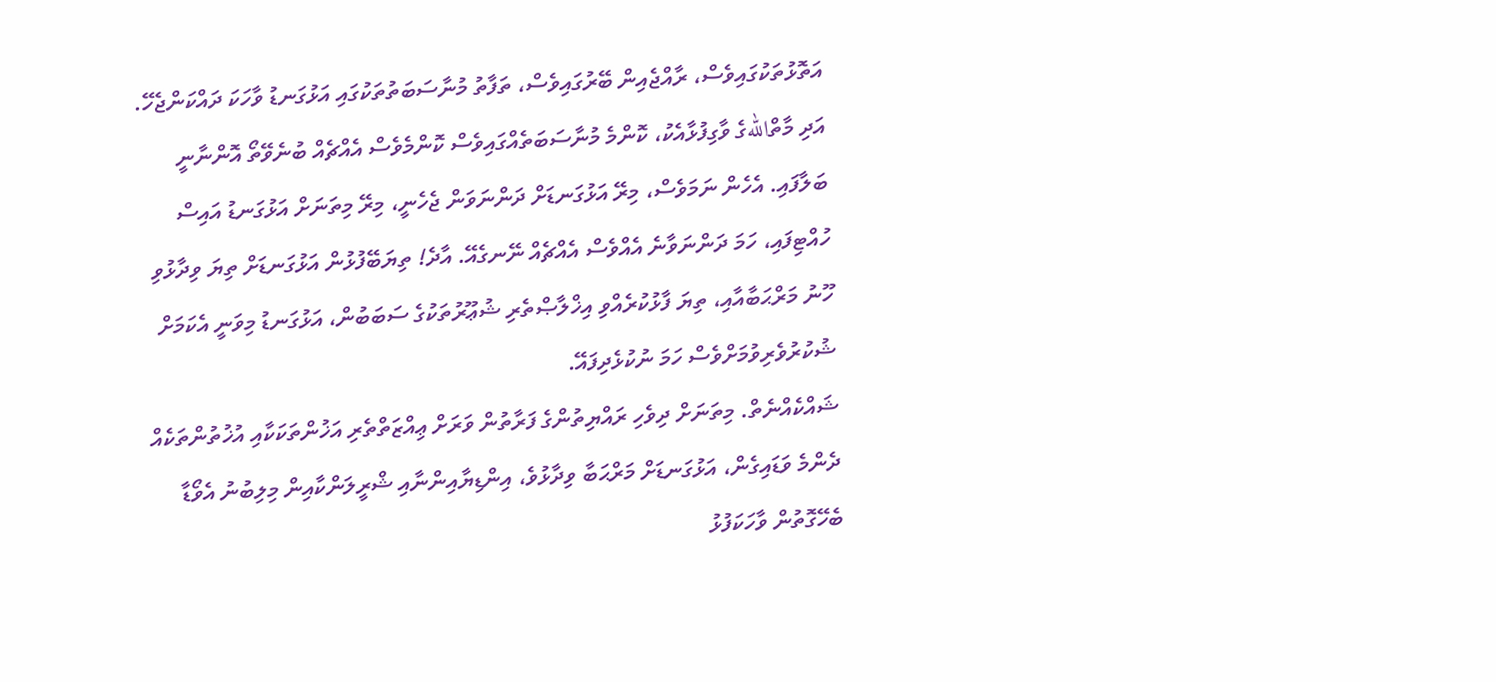އަތޮޅުތަކުގައިވެސް، ރާއްޖެއިން ބޭރުގައިވެސް، ތަފާތު މުނާސަބަތުތަކުގައި އަޅުގަނޑު ވާހަކަ ދައްކަންޖެހޭ. އަދި މާތްاللهގެ ވާގިފުޅާއެކު، ކޮންމެ މުނާސަބަތެއްގައިވެސް ކޮންމެވެސް އެއްޗެއް ބުނެވޭތޯ އޮންނާނީ ބަލާފައި. އެހެން ނަމަވެސް، މިރޭ އަޅުގަނޑަށް ދަންނަވަން ޖެހެނީ، މިރޭ މިތަނަށް އަޅުގަނޑު އައިސް ހުއްޓިފައި، ހަމަ ދަންނަވާނެ އެއްވެސް އެއްޗެއް ނޭނގެއޭ. އާދެ! ތިޔަބޭފުޅުން އަޅުގަނޑަށް ތިޔަ ވިދާޅުވި ހޫނު މަރްޙަބާއާއި، ތިޔަ ފާޅުކުރެއްވި އިޚްލާޞްތެރި ޝުޢޫރުތަކުގެ ސަބަބުން، އަޅުގަނޑު މިވަނީ އެކަމަށް ޝުކުރުވެރިވުމަށްވެސް ހަމަ ނުކުޅެދިފައޭ.
ޝައްކެއްނެތް. މިތަނަށް ދިވެހި ރައްޔިތުންގެ ފަރާތުން ވަރަށް ޢިއްޒަތްތެރި އަޚުންތަކަކާއި އުޚުތުންތަކެއް ދެންމެ ވަޑައިގެން، އަޅުގަނޑަށް މަރްޙަބާ ވިދާޅުވެ، އިންޑިޔާއިންނާއި ޝްރީލަންކާއިން މިލިބުނު އެވޯޑާ ބެހޭގޮތުން ވާހަކަފުޅު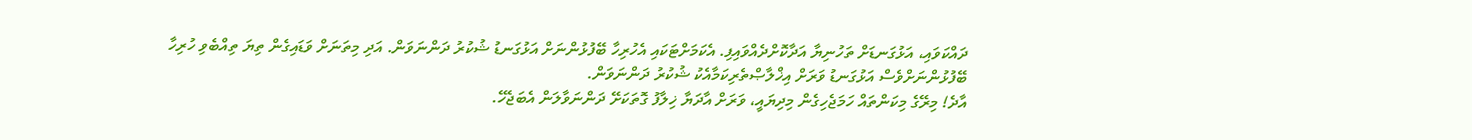ދައްކަވައި، އަޅުގަނޑަށް ތަހުނިޔާ އަދާކޮށްދެއްވައިފި. އެކަމަށްޓަކައި އެހުރިހާ ބޭފުޅުންނަށް އަޅުގަނޑު ޝުކުރު ދަންނަވަން. އަދި މިތަނަށް ވަޑައިގެން ތިޔަ ތިއްބެވި ހުރިހާ ބޭފުޅުންނަށްވެސް އަޅުގަނޑު ވަރަށް އިޚްލާޞްތެރިކަމާއެކު ޝުކުރު ދަންނަވަން.
އާދެ! މިރޭގެ މިކަންތައް ހަމަޖެހިގެން މިދިޔައީ، ވަރަށް އާދަޔާ ޚިލާފު ގޮތަކަށޭ ދަންނަވާލަން އެބަޖެހޭ.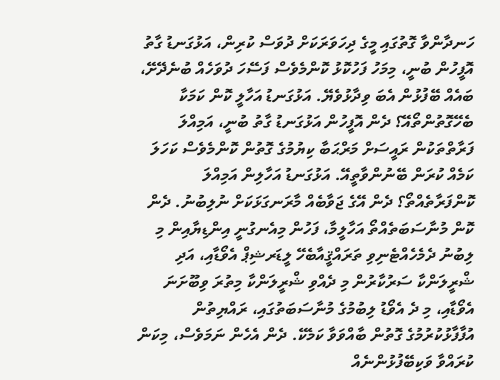ހަނދާންވާ ގޮތުގައި މީގެ ދިހަވަރަކަށް ދުވަސް ކުރިން، އަޅުގަނޑު ގާތު އޮފީހުން ބުނީ، މިމަހު ފަހުކޮޅު ކޮންމެވެސް ފަސޭހަ ދުވަހެއް ބުނެދޭށޭ، ބައެއް ބޭފުޅުން އެބަ ވިދާޅުވެޔޭ. އަޅުގަނޑު އަހާލީ ކޮން ކަމަކާ ބެހޭގޮތުންތޯއޭ؟ ދެން އޮފީހުން އަޅުގަނޑު ގާތު ބުނީ، އަމިއްލަ ފަރާތްތަކުން ރައީސަށް މަރްޙަބާ ކިޔުމުގެ ގޮތުން ކޮންމެވެސް ކަހަލަ ކަމެއް ކުރަން ބޭނުންވާތީއޭ. އަޅުގަނޑު އަހާލިން އަމިއްލަ ކޮންފަރާތެއްތޯ؟ ދެން އޭގެ ޖަވާބެއް މާރަނގަޅަކަށް ނުލިބުނު. ދެން ކޮން މުނާސަބަތެއްތޯ އަހާލީމާ، ފަހުން މިއެނގުނީ އިންޑިޔާއިން މި ލިބުނު ދެމެހެއްޓެނިވި ތަރައްޤީއާބެހޭ ލީޑަރޝިޕް އެވޯޑާއި، އަދި ޝްރީލަންކާ ސަރުކާރުން މި ދެއްވި ޝްރީލަންކާ މިތުރަ ވިބޫށަނަ އެވޯޑާއި، މި ދެ އެވޯޑު ލިބުމުގެ މުނާސަބަތުގައި، ރައްޔިތުން އުފާފާޅުކުރުމުގެ ގޮތުން ބާއްވަވާ ކަމެކޭ. ދެން އެހެން ނަމަވެސް، މިކަން ކުރައްވާ ވަކިބޭފުޅުންނެއް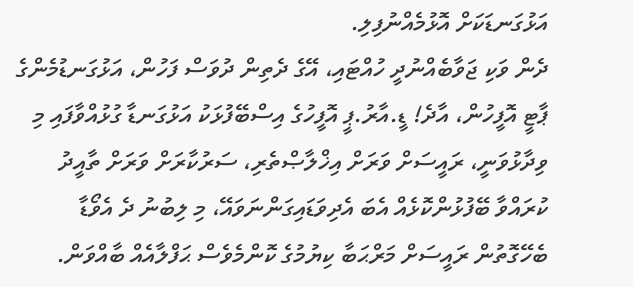އަޅުގަނޑަކަށް އޮޅުމެއްނުފިލި.
ދެން ވަކި ޖަވާބެއްނުދީ ހުއްޓައި، އޭގެ ދެތިން ދުވަސް ފަހުން، އަޅުގަނޑުމެންގެ ޕާޓީ އޮފީހުން، އާދެ! ޑީ.އާރު.ޕީ އޮފީހުގެ އިސްބޭފުޅަކު އަޅުގަނޑާ ގުޅުއްވާފައި މި ވިދާޅުވަނީ، ރައީސަށް ވަރަށް އިޚްލާޞްތެރި، ސަރުކާރަށް ވަރަށް ތާއީދު ކުރައްވާ ބޭފުޅުންކޮޅެއް އެބަ އެދިވަޑައިގަންނަވައޭ، މި ލިބުނު ދެ އެވޯޑާ ބެހޭގޮތުން ރައީސަށް މަރްޙަބާ ކިޔުމުގެ ކޮންމެވެސް ޙަފްލާއެއް ބާއްވަން.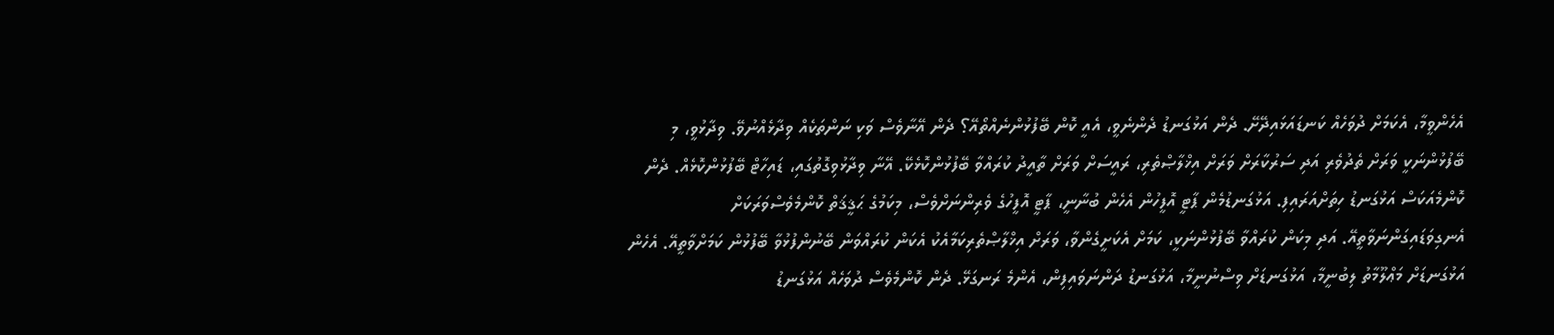އެހެންވީމާ، އެކަމަށް ދުވަހެއް ކަނޑައަޅައިދޭށޭ. ދެން އަޅުގަނޑު ދެންނެވީ، އެއީ ކޮން ބޭފުޅުންނެއްތޯއޭ؟ ދެން އޭނާވެސް ވަކި ނަންތަކެއް ވިދާޅެއްނުވޭ. ވިދާޅުވީ، މި ބޭފުޅުންނަކީ ވަރަށް ތެދުވެރި އަދި ސަރުކާރަށް ވަރަށް އިޚްލާޞްތެރި، ރައީސަށް ވަރަށް ތާއީދު ކުރައްވާ ބޭފުޅުންކޮޅެކޭ. އޭނާ ވިދާޅުވިގޮތުގައި، ޑައިހާޓް ބޭފުޅުންކޮޅެއް. ދެން ކޮންމެއަކަސް އަޅުގަނޑު ހިތަށްއަރައިފި. އަޅުގަނޑުމެން ޕާޓީ އޮފީހުން އެހެން ބުނާނީ، ޕާޓީ އޮފީހުގެ ވެރިންނަށްވެސް، މިކަމުގެ ޙަޤީޤަތް ކޮންމެވެސްވަރަކަށް އެނގިވަޑައިގަންނަވާތީއޭ. އަދި މިކަން ކުރައްވާ ބޭފުޅުންނަކީ، ކަމަށް އެކަށީގެންވާ، ވަރަށް އިޚްލާޞްތެރިކަމާއެކު އެކަން ކުރައްވަން ބޭނުންފުޅުވާ ބޭފުޅުން ކަމަށްވާތީއޭ. އެހެން އަޅުގަނޑަށް މަޢްލޫމާތު ލިބުނީމާ، އަޅުގަނޑަށް ވިސްނުނީމާ، އަޅުގަނޑު ދަންނަވައިފިން، އެންމެ ރަނގަޅޭ. ދެން ކޮންމެވެސް ދުވަހެއް އަޅުގަނޑު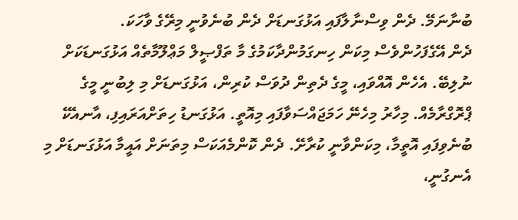ބުނާނަމޭ. ދެން ވިސްނާލާފައި އަޅުގަނޑަށް ދެން ބުނެވުނީ މިރޭގެ ވާހަކަ.
ދެން އޭގެފަހުންވެސް މިކަން ހިނގަމުންދާކަމުގެ މާ ތަފްޞީލް މަޢްލޫމާތެއް އަޅުގަނޑަކަށް ނުލިބޭ. އެހެން އޮއްވައި، މީގެ ދެތިން ދުވަސް ކުރިން، އަޅުގަނޑަށް މި ލިބުނީ މީގެ ޕްރޮގްރާމެއް. މިހާރު މިހެނޭ ހަމަޖައްސަވާފައި މިއޮތީ. އަޅުގަނޑު ހިތަށްއަރައިފި، އާނއެކޭ ބުނެވިފައި އޮތީމާ، މިކަންވާނީ ކުރާށޭ. ދެން ކޮންމެއަކަސް މިތަނަށް އައީމާ އަޅުގަނޑަށް މި އެނގުނީ،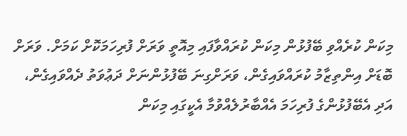މިކަން ކުރެއްވި ބޭފުޅުން މިކަން ކުރައްވާފައި މިއޮތީ ވަރަށް ފުރިހަމަކޮށް ކަމަށް. ވަރަށް ބޮޑަށް އިންތިޒާމު ކުރައްވައިގެން، ވަރަށްގިނަ ބޭފުޅުންނަށް ދަޢުވަތު ދެއްވައިގެން، އަދި އެބޭފުޅުންގެ ފުރިހަމަ އެއްބާރުލެއްވުމާ އެކީގައި މިކަން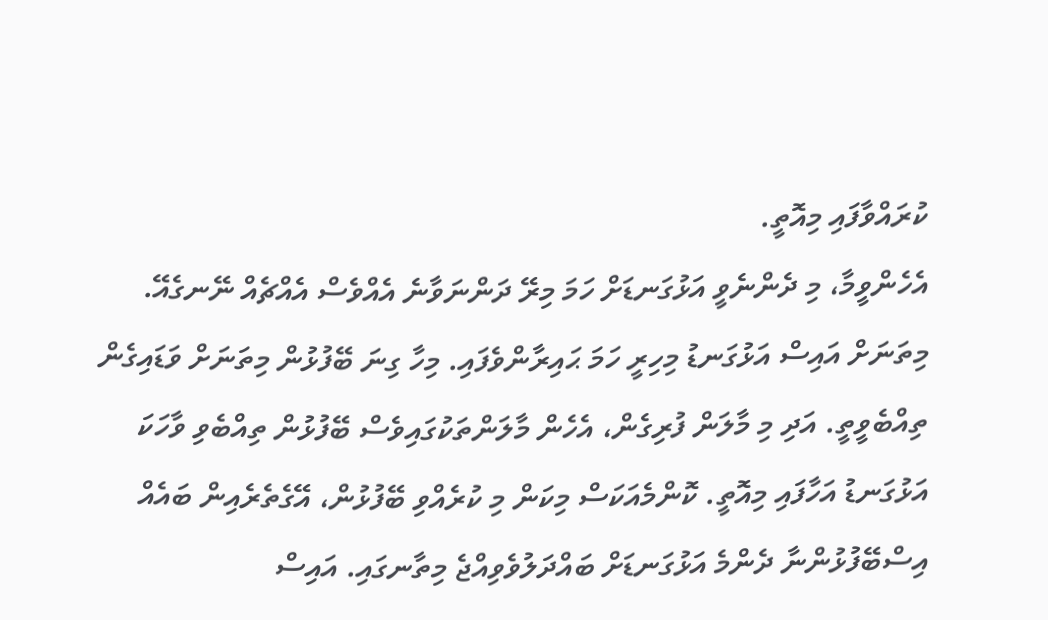ކުރައްވާފައި މިއޮތީ.
އެހެންވީމާ، މި ދެންނެވީ އަޅުގަނޑަށް ހަމަ މިރޭ ދަންނަވާނެ އެއްވެސް އެއްޗެއް ނޭނގެއޭ. މިތަނަށް އައިސް އަޅުގަނޑު މިހިރީ ހަމަ ޙައިރާންވެފައި. މިހާ ގިނަ ބޭފުޅުން މިތަނަށް ވަޑައިގެން ތިއްބެވީތީ. އަދި މި މާލަން ފުރިގެން، އެހެން މާލަންތަކުގައިވެސް ބޭފުޅުން ތިއްބެވި ވާހަކަ އަޅުގަނޑު އަހާފައި މިއޮތީ. ކޮންމެއަކަސް މިކަން މި ކުރެއްވި ބޭފުޅުން، އޭގެތެރެއިން ބައެއް އިސްބޭފުޅުންނާ ދެންމެ އަޅުގަނޑަށް ބައްދަލުވެވިއްޖެ މިތާނގައި. އައިސް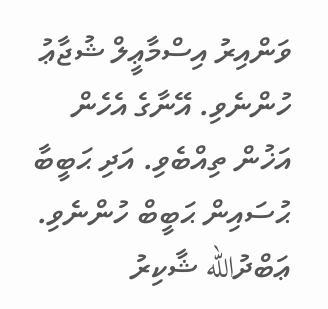ވަންއިރު އިސްމާޢީލް ޝުޖާޢު ހުންނެވި. އޭނާގެ އެހެން އަޚުން ތިއްބެވި. އަދި ޙަބީބާ ޙުސައިން ޙަބީބް ހުންނެވި. ޢަބްދުالله ޝާކިރު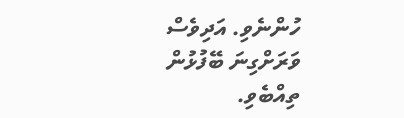ހުންނެވި. އަދިވެސް ވަރަށްގިނަ ބޭފުޅުން ތިއްބެވި.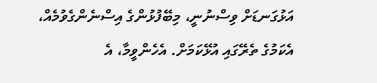އަޅުގަނޑަށް ވިސްނުނީ، މިބޭފުޅުންގެ އިސްނެންގެވުމެއް، އެކަމުގެ ތެރޭގައި އުޅޭކަމަށް. އެހެންވީމާ، އެ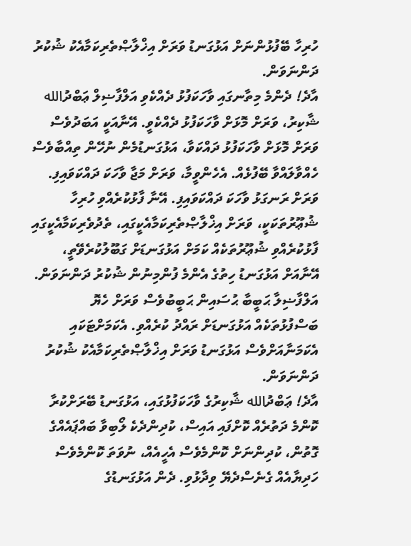ހުރިހާ ބޭފުޅުންނަށް އަޅުގަނޑު ވަރަށް އިޚްލާޞްތެރިކަމާއެކު ޝުކުރު ދަންނަވަން.
އާދެ! ދެންމެ މިތާނގައި ވާހަކަފުޅު ދެއްކެވި އަލްފާޟިލް ޢަބްދުالله ޝާކިރު، ވަރަށް މޮޅަށް ވާހަކަފުޅު ދެއްކެވީ. އޭނާއަކީ އަބަދުވެސް ވަރަށް މޮޅަށް ވާހަކަފުޅު ދައްކަވާ، އަޅުގަނޑުމެން ނުހޭން ތިއްބާވެސް ހެއްވާލައްވާ ބޭފުޅެއް. އެހެންވީމާ، ވަރަށް މަޖާ ވާހަކަ ދައްކަވައިފި. ވަރަށް ރަނގަޅު ވާހަކަ ދައްކަވައިފި. އޭނާ ފާޅުކުރެއްވި ހުރިހާ ޝުޢޫރުތަކަކީ، ވަރަށް އިޚްލާޞްތެރިކަމާއެކީގައި، ތެދުވެރިކަމާއެކީގައި ފާޅުކުރެއްވި ޝުޢޫރުތަކެއް ކަމަށް އަޅުގަނޑަށް ގަބޫލުކުރެވޭތީ، އޭނާއަށް އަޅުގަނޑު ހިތުގެ އެންމެ ފުންމިނުން ޝުކުރު ދަންނަވަން.
އަލްފާޟިލާ ޙަބީބާ ޙުސައިން ޙަބީބުވެސް ވަރަށް ހެޔޮ ބަސްފުޅުތަކެއް އަޅުގަނޑަށް ރައްދު ކުރެއްވި. އެކަމަށްޓަކައި އެކަމަނާއަށްވެސް އަޅުގަނޑު ވަރަށް އިޚްލާޞްތެރިކަމާއެކު ޝުކުރު ދަންނަވަން.
އާދެ! ޢަބްދުالله ޝާކިރުގެ ވާހަކަފުޅުގައި، އަޅުގަނޑު ބޭރަށްކުރާ ކޮންމެ ދަތުރެއް ކޮށްފައި އައިސް، ކުދިންދެކެ ލޯބިވާ ބައްޕައެއްގެ ގޮތުން، ކުދިންނަށް ކޮންމެވެސް އެހީއެއް، ނުވަތަ ކޮންމެވެސް ހަދިޔާއެއް ގެނެސްދެޔޭ ވިދާޅުވި. ދެން އަޅުގަނޑުގެ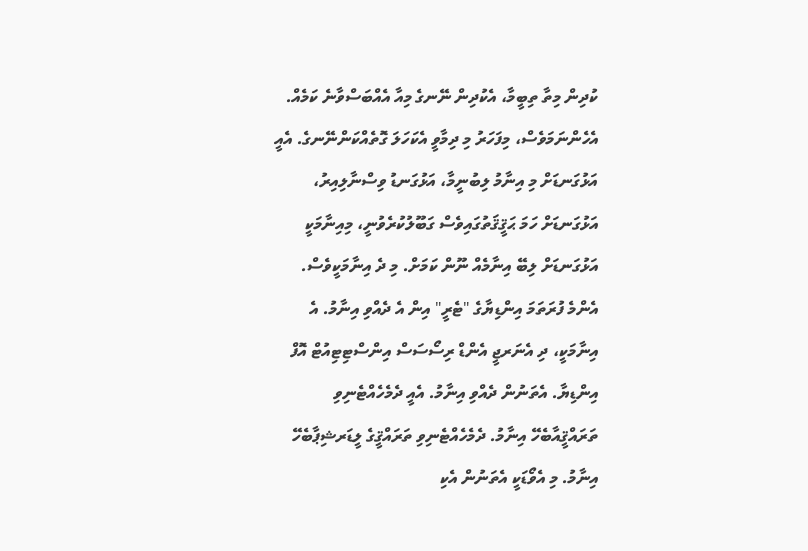ކުދިން މިތާ ތިބީމާ، އެކުދިން ނޭނގެ މިއާ އެއްބަސްވާނެ ކަމެއް. އެހެންނަމަވެސް، މިފަހަރު މި ދިމާވީ އެކަހަލަ ގޮތެއްކަންނޭނގެ. އެއީ އަޅުގަނޑަށް މި އިނާމު ލިބުނީމާ، އަޅުގަނޑު ވިސްނާލިއިރު، އަޅުގަނޑަށް ހަމަ ޙަޤީޤަތުގައިވެސް ގަބޫލުކުރެވުނީ، މިއިނާމަކީ އަޅުގަނޑަށް ލިބޭ އިނާމެއް ނޫން ކަމަށް. މި ދެ އިނާމަކީވެސް. އެންމެ ފުރަތަމަ އިންޑިޔާގެ "ޓެރީ" އިން އެ ދެއްވި އިނާމު. އެ އިނާމަކީ، ދި އެނަރޖީ އެންޑް ރިސޯސަސް އިންސްޓިޓިއުޓް އޮފް އިންޑިޔާ. އެތަނުން ދެއްވި އިނާމު. އެއީ ދެމެހެއްޓެނިވި ތަރައްޤީއާބެހޭ އިނާމު. ދެމެހެއްޓެނިވި ތަރައްޤީގެ ލީޑަރޝިޕާބެހޭ އިނާމު. މި އެވޯޑަކީ އެތަނުން އެކި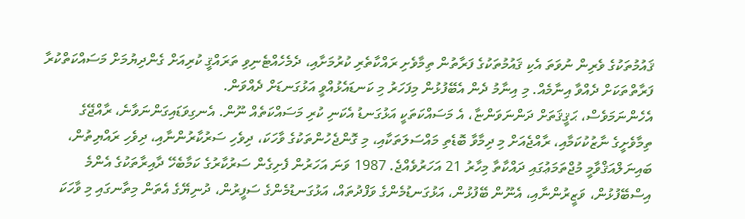ޤައުމުތަކުގެ ވެރިން ނުވަތަ އެކި ޤައުމުތަކުގެ ފަރާތުން ތިމާވެށި ރައްކާތެރި ކުރުމަށާއި، ދެމެހެއްޓެނިވި ތަރައްޤީ ކުރިއަށް ގެންދިޔުމަށް މަސައްކަތްކުރާ ފަރާތްތަކަށް ދެއްވާ އިނާމެއް. މި އިނާމު ދެން އެބޭފުޅުން މިފަހަރު މި ކަނޑައެޅުއްވީ އަޅުގަނޑަށް ދެއްވަން.
އެހެންނަމަވެސް، ޙަޤީޤަތަށް ދަންނަވަންޏާ، އެ މަސައްކަތަކީ އަޅުގަނޑު އެކަނި ކުރި މަސައްކަތެއް ނޫން. އެނގިވަޑައިގަންނަވާނެ، ރާއްޖޭގެ ތިމާވެށީގެ ނާޒުކުކަމާއި، ރާއްޖެއަށް މި ދިމާވާ ބޮޑެތި މައްސަލަތަކާއި، މި ގޮންޖެހުންތަކުގެ ވާހަކަ، ދިވެހި ސަރުކާރުންނާއި، ދިވެހި ރައްޔިތުން، ބައިނަލްއަޤްވާމީ މުޖްތަމަޢުގައި ދައްކާތާ މިހާރު 21 އަހަރުވެއްޖެ. 1987 ވަނަ އަހަރުން ފެށިގެން ސަރުކާރުގެ ކަމާބެހޭ ދާއިރާތަކުގެ އެންމެ އިސްބޭފުޅުން، ވަޒީރުންނާއި، އެނޫން ބޭފުޅުން، އަޅުގަނޑުމެންގެ ވަފްދުތައް، އަޅުގަނޑުމެންގެ ސަފީރުން، ދުނިޔޭގެ އެތަން މިތާނގައި މި ވާހަކަ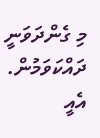މި ގެންދަވަނީ ދައްކަވަމުން. އެއީ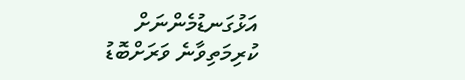އަޅުގަނޑުމެންނަށް ކުރިމަތިވާނެ ވަރަށްބޮޑު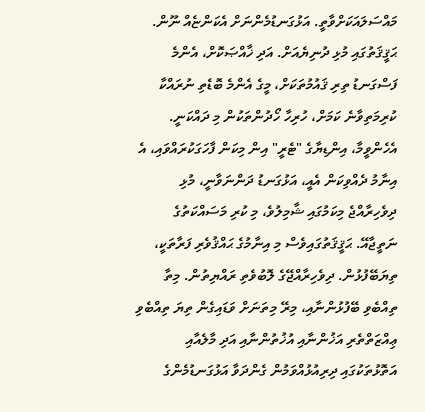މައްސަލައަކަށްވާތީ. އަޅުގަނޑުމެންނަށް އެކަންޏެއް ނޫން. ޙަޤީޤަތުގައި މުޅި ދުނިޔެއަށް. އަދި ޚާއްޞަކޮށް، އެންމެ ފަސްގަނޑު ތިރި ޤައުމުތަކަށް، މީގެ އެންމެ ބޮޑެތި ނުރައްކާ ކުރިމަތިވާނެ ކަމަށް، ހުރިހާ ހޯދުންތަކުން މި ދައްކަނީ.
އެހެންވީމާ، އިންޑިޔާގެ "ޓެރީ" އިން މިކަން ފާހަގަކުރައްވައި، އެ އިނާމު ދެއްވިކަން އެއީ، އަޅުގަނޑު ދަންނަވާނީ، މުޅި ދިވެހިރާއްޖެ މިކަމުގައި ޝާމިލުވެ، މި ކުރި މަސައްކަތުގެ ނަތީޖާއޭ. ޙަޤީޤަތުގައިވެސް މި އިނާމުގެ ޙައްޤުވެރި ފަރާތަކީ، ތިޔަބޭފުޅުން. ދިވެހިރާއްޖޭގެ ލޮބުވެތި ރައްޔިތުން. މިތާ ތިއްބެވި ބޭފުޅުންނާއި، މިރޭ މިތަނަށް ވަޑައިގެން ތިޔަ ތިއްބެވި ޢިއްޒަތްތެރި އަޚުންނާއި އުޚުތުންނާއި އަދި މާލެއާއި އަތޮޅުތަކުގައި ދިރިއުޅުއްވަމުން ގެންދަވާ އަޅުގަނޑުމެންގެ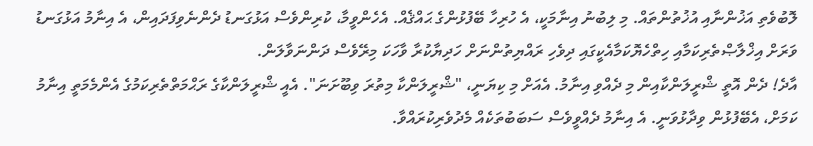ލޮބުވެތި އަޚުންނާއި އުޚުތުންތައް. މި ލިބުނު އިނާމަކީ، އެ ހުރިހާ ބޭފުޅުންގެ ޙައްޤެއް. އެހެންވީމާ، ކުރިންވެސް އަޅުގަނޑު ދެންނެވިފަދައިން، އެ އިނާމު އަޅުގަނޑު ވަރަށް އިޚްލާޞްތެރިކަމާއި ހިތްހެޔޮކަމާއެކީގައި ދިވެހި ރައްޔިތުންނަށް ހަދިޔާކުރާ ވާހަކަ މިރޭވެސް ދަންނަވާލަން.
އާދެ! ދެން އޮތީ ޝްރީލަންކާއިން މި ދެއްވި އިނާމު. އެއަށް މި ކިޔަނީ، "ޝްރީލަންކާ މިތުރަ ވިބޫށަނަ". އެއީ ޝްރީލަންކާގެ ރަޙްމަތްތެރިކަމުގެ އެންމެމަތީ އިނާމު ކަމަށް، އެބޭފުޅުން ވިދާޅުވަނީ. އެ އިނާމު ދެއްވީވެސް ސަބަބުތަކެއް މެދުވެރިކުރައްވާ.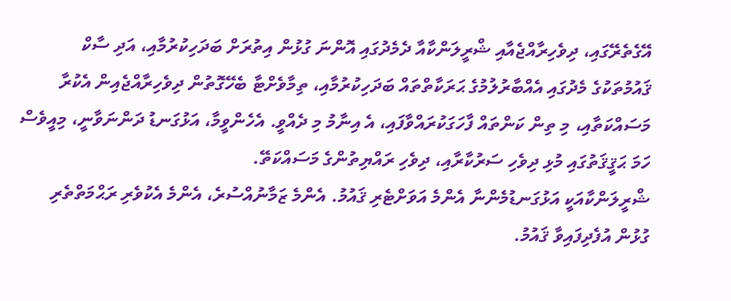އޭގެތެރޭގައި، ދިވެހިރާއްޖެއާއި ޝްރީލަންކާއާ ދެމެދުގައި އޮންނަ ގުޅުން އިތުރަށް ބަދަހިކުރުމާއި، އަދި ސާކް ޤައުމުތަކުގެ މެދުގައި އެއްބާރުލުމުގެ ޙަރަކާތްތައް ބަދަހިކުރުމާއި، ތިމާވެށްޓާ ބެހޭގޮތުން ދިވެހިރާއްޖެއިން އެކުރާ މަސައްކަތާއި، މި ތިން ކަންތައް ފާހަގަކުރައްވާފައި، އެ އިނާމު މި ދެއްވީ. އެހެންވީމާ، އަޅުގަނޑު ދަންނަވާނީ، މިއީވެސް ހަމަ ޙަޤީޤަތުގައި މުޅި ދިވެހި ސަރުކާރާއި، ދިވެހި ރައްޔިތުންގެ މަސައްކަތޭ.
ޝްރީލަންކާއަކީ އަޅުގަނޑުމެންނާ އެންމެ އަވަށްޓެރި ޤައުމު. އެންމެ ޒަމާނުއްސުރެ، އެންމެ އެކުވެރި ރަޙްމަތްތެރި ގުޅުން އުފެދިފައިވާ ޤައުމު.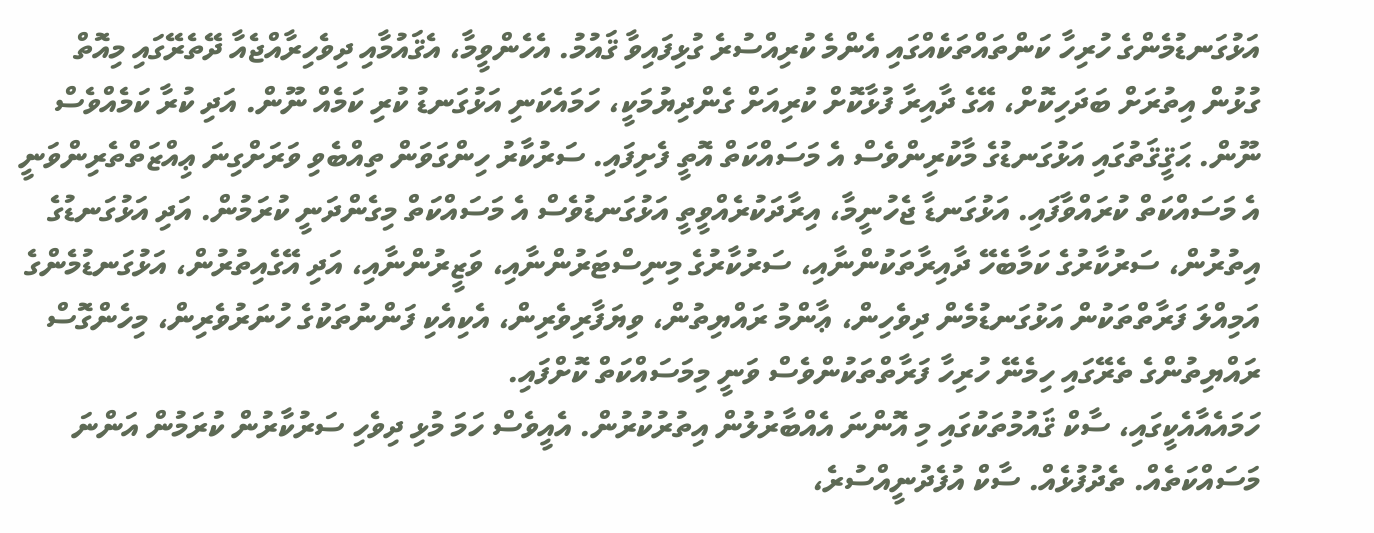އަޅުގަނޑުމެންގެ ހުރިހާ ކަންތައްތަކެއްގައި އެންމެ ކުރިއްސުރެ ގުޅިފައިވާ ޤައުމު. އެހެންވީމާ، އެޤައުމާއި ދިވެހިރާއްޖެއާ ދޭތެރޭގައި މިއޮތް ގުޅުން އިތުރަށް ބަދަހިކޮށް، އޭގެ ދާއިރާ ފުޅާކޮށް ކުރިއަށް ގެންދިޔުމަކީ، ހަމައެކަނި އަޅުގަނޑު ކުރި ކަމެއް ނޫން. އަދި ކުރާ ކަމެއްވެސް ނޫން. ޙަޤީޤަތުގައި އަޅުގަނޑުގެ މާކުރިންވެސް އެ މަސައްކަތް އޮތީ ފެށިފައި. ސަރުކާރު ހިންގަވަން ތިއްބެވި ވަރަށްގިނަ ޢިއްޒަތްތެރިންވަނީ އެ މަސައްކަތް ކުރައްވާފައި. އަޅުގަނޑާ ޖެހުނީމާ، އިރާދަކުރެއްވީތީ އަޅުގަނޑުވެސް އެ މަސައްކަތް މިގެންދަނީ ކުރަމުން. އަދި އަޅުގަނޑުގެ އިތުރުން، ސަރުކާރުގެ ކަމާބެހޭ ދާއިރާތަކުންނާއި، ސަރުކާރުގެ މިނިސްޓަރުންނާއި، ވަޒީރުންނާއި، އަދި އޭގެއިތުރުން، އަޅުގަނޑުމެންގެ އަމިއްލަ ފަރާތްތަކުން އަޅުގަނޑުމެން ދިވެހިން، ޢާންމު ރައްޔިތުން، ވިޔަފާރިވެރިން، އެކިއެކި ފަންނުތަކުގެ ހުނަރުވެރިން، މިހެންގޮސް ރައްޔިތުންގެ ތެރޭގައި ހިމެނޭ ހުރިހާ ފަރާތްތަކުންވެސް ވަނީ މިމަސައްކަތް ކޮށްފައި.
ހަމައެއާއެކީގައި، ސާކް ޤައުމުތަކުގައި މި އޮންނަ އެއްބާރުލުން އިތުރުކުރުން. އެއީވެސް ހަމަ މުޅި ދިވެހި ސަރުކާރުން ކުރަމުން އަންނަ މަސައްކަތެއް. ތެދުފުޅެއް. ސާކް އުފެދުނީއްސުރެ،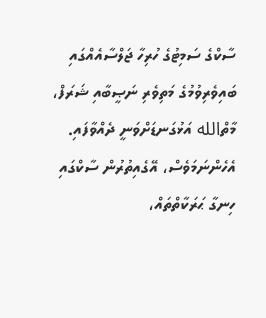ސާކްގެ ސަމިޓުގެ ހުރިހާ ޖަލްސާއެއްގައި ބައިވެރިވުމުގެ މަތިވެރި ނަޞީބާއި ޝަރަފް، މާތްالله އަޅުގަނޑަށްވަނީ ދެއްވާފައި. އެހެންނަމަވެސް، އޭގެއިތުރުން ސާކްގައި ހިނގާ ޙަރަކާތްތައް،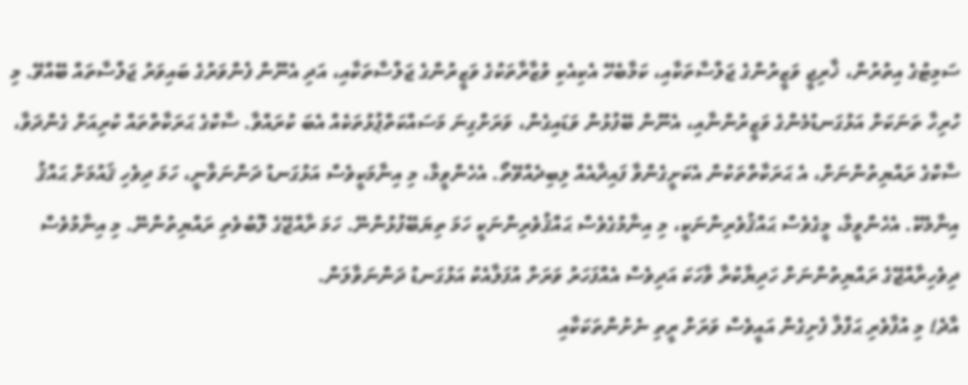ސަމިޓުގެ އިތުރުން، ޚާރިޖީ ވަޒީރުންގެ ޖަލްސާތަކާއި، ކަމާބެހޭ އެކިއެކި ވުޒާރާތަކުގެ ވަޒީރުންގެ ޖަލްސާތަކާއި، އަދި އެނޫން ފެންވަރުގެ ބައިވަރު ޖަލްސާތައް ބޭއްވޭ. މި ހުރިހާ ތަނަކަށް އަޅުގަނޑުމެންގެ ވަޒީރުންނާއި، އެނޫން ބޭފުޅުން ވަޑައިގެން، ވަރަށްގިނަ މަސައްކަތްޕުޅުތަކެއް އެބަ ކުރައްވާ. ސާކްގެ ޙަރަކާތްތައް ކުރިއަށް ގެންދަވާ، ސާކްގެ ރައްޔިތުންނަށް، އެ ޙަރަކާތްތަކުން އެކަށީގެންވާ ފައިދާއެއް ލިބިދެއްވޭތޯ. އެހެންވީމާ، މި އިނާމަކީވެސް އަޅުގަނޑު ދަންނަވާނީ، ހަމަ ދިވެހި ޤައުމަށް ޙައްޤު އިނާމެކޭ. އެހެންވީމާ، މީގެވެސް ޙައްޤުވެރިންނަކީ، މި އިނާމުގެވެސް ޙައްޤުވެރިންނަކީ ހަމަ ތިޔަބޭފުޅުންނޭ. ހަމަ ރާއްޖޭގެ ލޮބުވެތި ރައްޔިތުންނޭ. މި އިނާމުވެސް ދިވެހިރާއްޖޭގެ ރައްޔިތުންނަށް ހަދިޔާކުރާ ވާހަކަ އަދިވެސް އެއްފަހަރު ވަރަށް އުފަލާއެކު އަޅުގަނޑު ދަންނަވާލަން.
އާދެ! މި އުފާވެރި ޙަފްލާ ފެށިގެން އައީވެސް ވަރަށް ރީތި ނެށުންތަކަކާއި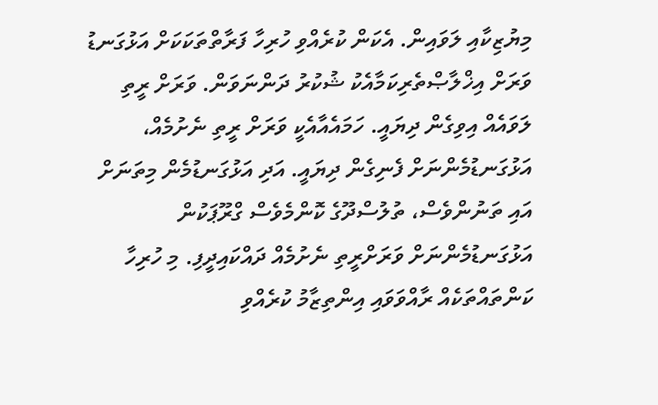މިޔުޒިކާއި ލަވައިން. އެކަން ކުރެއްވި ހުރިހާ ފަރާތްތަކަކަށް އަޅުގަނޑު ވަރަށް އިޚްލާޞްތެރިކަމާއެކު ޝުކުރު ދަންނަވަން. ވަރަށް ރީތި ލަވައެއް އިވިގެން ދިޔައީ. ހަމައެއާއެކީ ވަރަށް ރީތި ނެށުމެއް، އަޅުގަނޑުމެންނަށް ފެނިގެން ދިޔައީ. އަދި އަޅުގަނޑުމެން މިތަނަށް އައި ތަނުންވެސް، ތުލުސްދޫގެ ކޮންމެވެސް ގްރޫޕަކުން އަޅުގަނޑުމެންނަށް ވަރަށްރީތި ނެށުމެއް ދައްކައިދީފި. މި ހުރިހާ ކަންތައްތަކެއް ރާއްވަވައި އިންތިޒާމު ކުރެއްވި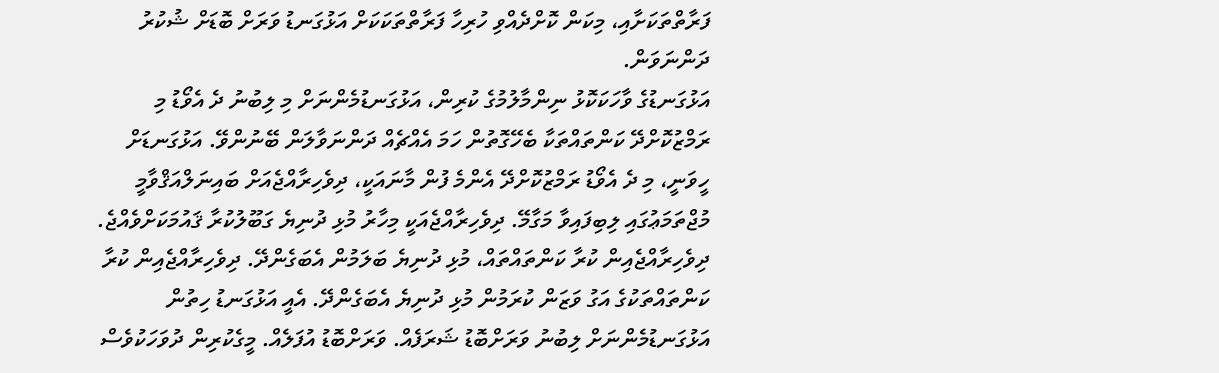ފަރާތްތަކަށާއި، މިކަން ކޮށްދެއްވި ހުރިހާ ފަރާތްތަކަކަށް އަޅުގަނޑު ވަރަށް ބޮޑަށް ޝުކުރު ދަންނަވަން.
އަޅުގަނޑުގެ ވާހަކަކޮޅު ނިންމާލުމުގެ ކުރިން، އަޅުގަނޑުމެންނަށް މި ލިބުނު ދެ އެވޯޑު މި ރަމްޒުކޮށްދޭ ކަންތައްތަކާ ބެހޭގޮތުން ހަމަ އެއްޗެއް ދަންނަވާލަން ބޭނުންވޭ. އަޅުގަނޑަށް ހީވަނީ، މި ދެ އެވޯޑު ރަމްޒުކޮށްދޭ އެންމެ ފުން މާނައަކީ، ދިވެހިރާއްޖެއަށް ބައިނަލްއަޤްވާމީ މުޖްތަމަޢުގައި ލިބިފައިވާ މަގާމޭ. ދިވެހިރާއްޖެއަކީ މިހާރު މުޅި ދުނިޔެ ގަބޫލުކުރާ ޤައުމަކަށްވެއްޖެ. ދިވެހިރާއްޖެއިން ކުރާ ކަންތައްތައް، މުޅި ދުނިޔެ ބަލަމުން އެބަގެންދޭ. ދިވެހިރާއްޖެއިން ކުރާ ކަންތައްތަކުގެ އަގު ވަޒަން ކުރަމުން މުޅި ދުނިޔެ އެބަގެންދޭ. އެއީ އަޅުގަނޑު ހިތުން އަޅުގަނޑުމެންނަށް ލިބުނު ވަރަށްބޮޑު ޝަރަފެއް. ވަރަށްބޮޑު އުފަލެއް. މީގެކުރިން ދުވަހަކުވެސް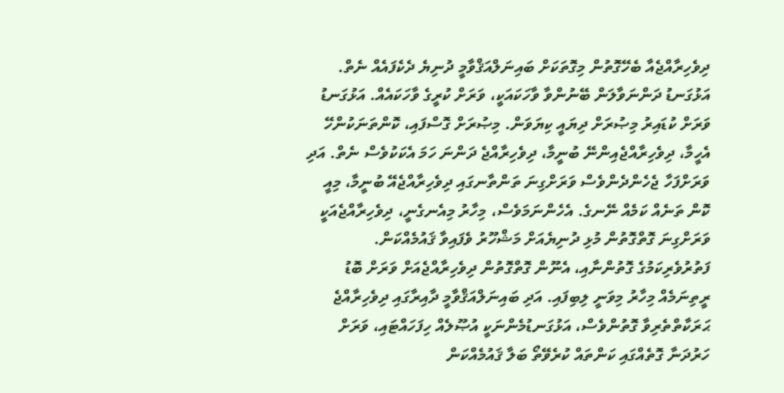ދިވެހިރާއްޖެއާ ބެހޭގޮތުން މިގޮތަކަށް ބައިނަލްއަޤްވާމީ ދުނިޔެ ދެކެފައެއް ނެތް.
އަޅުގަނޑު ދަންނަވާލަން ބޭނުންވާ ވާހަކައަކީ، ވަރަށް ކުރީގެ ވާހަކައެއް. އަޅުގަނޑު ވަރަށް ކުޑައިރު މިޞުރަށް ދިޔައީ ކިޔަވަން. މިޞުރަށް ގޮސްފައި، ކޮންތަނަކުންހޭ އެހީމާ، ދިވެހިރާއްޖެއިންނޭ ބުނީމާ، ދިވެހިރާއްޖެ ދަންނަ ހަމަ އެކަކުވެސް ނެތް. އަދި ވަރަށްފަހާ ޖެހެންދެންވެސް ވަރަށްގިނަ ތަންތާނގައި ދިވެހިރާއްޖެއޭ ބުނީމާ، މިއީ ކޮން ތަނެއް ކަމެއް ނޭނގެ. އެހެންނަމަވެސް، މިހާރު މިއެނގެނީ، ދިވެހިރާއްޖެއަކީ ވަރަށްގިނަ ގޮތްގޮތުން މުޅި ދުނިޔެއަށް މަޝްހޫރު ވެފައިވާ ޤައުމެއްކަން. ފަތުރުވެރިކަމުގެ ގޮތުންނާއި، އެނޫން ގޮތްގޮތުން ދިވެހިރާއްޖެއަށް ވަރަށް ބޮޑު ރީތިނަމެއް މިހާރު މިވަނީ ލިބިފައި. އަދި ބައިނަލްއަޤްވާމީ ދާއިރާގައި ދިވެހިރާއްޖެ ޙަރަކާތްތެރިވާ ގޮތުންވެސް، އަޅުގަނޑުމެންނަކީ އުޞޫލެއް ހިފަހައްޓައި، ވަރަށް ހަރުދަނާ ގޮތެއްގައި ކަންތައް ކުރެވޭތޯ ބަލާ ޤައުމެއްކަން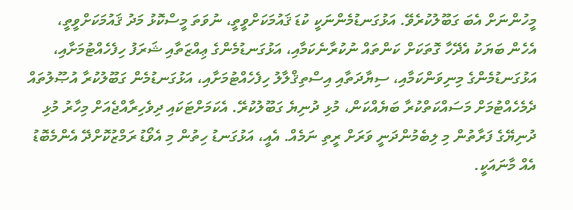މީހުންނަށް އެބަ ގަބޫލުކުރެވޭ. އަޅުގަނޑުމެންނަކީ ކުޑަ ޤައުމަކަށްވީތީ، ނުވަތަ މީސްކޮޅު މަދު ޤައުމަކަށްވީތީ، އެހެން ބަޔަކު އެދޭހާ ގޮތަކަށް ކަންތައް ނުކުރާނެކަމާއި، އަޅުގަނޑުމެންގެ ޢިއްޒަތާއި ޝަރަފު ހިފެހެއްޓުމަށާއި، އަޅުގަނޑުމެންގެ މިނިވަންކަމާއި، ސިޔާދަތާއި އިސްތިޤްލާލު ހިފެހެއްޓުމަށާއި، އަޅުގަނޑުމެން ގަބޫލުކުރާ އުޞޫލުތައް ދެމެހެއްޓުމަށް މަސައްކަތްކުރާ ބަޔެއްކަން، މުޅި ދުނިޔެ ގަބޫލުކުރޭ. އެކަމަށްޓަކައި ދިވެހިރާއްޖެއަށް މިހާރު މުޅި ދުނިޔޭގެ ފަރާތުން މި ލިބެމުންދަނީ ވަރަށް ރީތި ނަމެއް. އެއީ، އަޅުގަނޑު ހިތުން މި އެވޯޑު ރަމްޒުކޮށްދޭ އެންމެބޮޑު އެއް މާނައަކީ.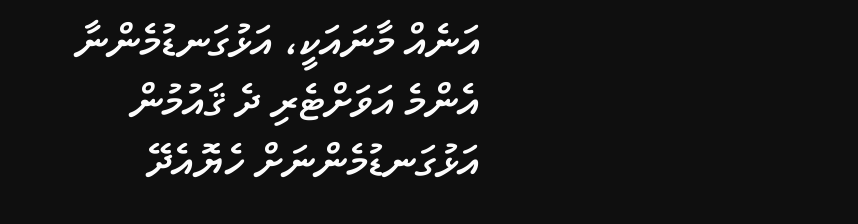އަނެއް މާނައަކީ، އަޅުގަނޑުމެންނާ އެންމެ އަވަށްޓެރި ދެ ޤައުމުން އަޅުގަނޑުމެންނަށް ހެޔޮއެދޭ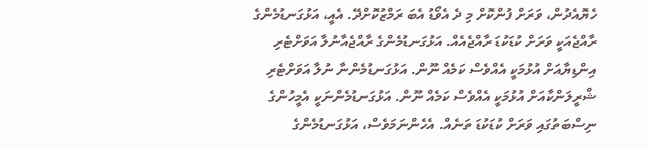ހެޔޮއެދުން، ވަރަށް ފުންކޮށް މި ދެ އެވޯޑު އެބަ ރަމްޒުކޮށްދޭ. އެއީ، އަޅުގަނޑުމެންގެ ރާއްޖެއަކީ ވަރަށް ކުޑަކުޑަ ރާއްޖެއެއް. އަޅުގަނޑުމެންގެ ރާއްޖެއާނުލާ އަވަށްޓެރި އިންޑިޔާއަށް އުޅުމަކީ އެއްވެސް ކަމެއް ނޫން. އަޅުގަނޑުމެންނާ ނުލާ އަވަށްޓެރި ޝްރީލަންކާއަށް އުޅުމަކީ އެއްވެސް ކަމެއް ނޫން. އަޅުގަނޑުމެންނަކީ އެމީހުންގެ ނިސްބަތުގައި ވަރަށް ކުޑަކުޑަ ތަނެއް. އެހެންނަމަވެސް، އަޅުގަނޑުމެންގެ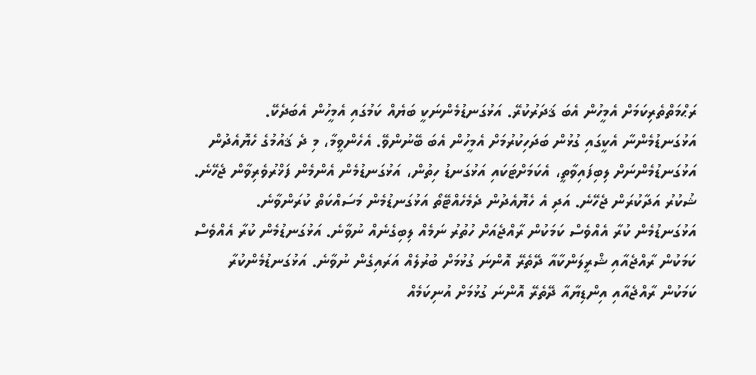ރަޙްމަތްތެރިކަމަށް އެމީހުން އެބަ ޤަދަރުކުރޭ. އަޅުގަނޑުމެންނަކީ ބަޔެއް ކަމުގައި އެމީހުން އެބަދެކޭ. އަޅުގަނޑުމެންނާ އެކީގައި ގުޅުން ބަދަހިކުރުމަށް އެމީހުން އެބަ ބޭނުންވޭ. އެހެންވީމާ، މި ދެ ޤައުމުގެ ހެޔޮއެދުން އަޅުގަނޑުމެންނަށް ލިބިފައިވާތީ، އެކަމަށްޓަކައި އަޅުގަނޑު ހިތުން، އަޅުގަނޑުމެން އެންމެން ފަޚްރުވެރިވާން ޖެހޭނެ. ޝުކުރު އަދާކުރަން ޖެހޭނެ. އަދި އެ ހެޔޮއެދުން ދެމެހެއްޓޭތޯ އަޅުގަނޑުމެން މަސައްކަތް ކުރަންވާނެ.
އަޅުގަނޑުމެން ކުރާ އެއްވެސް ކަމަކުން ރާއްޖެއަށް ހުތުރު ނަމެއް ލިބިގެނެއް ނުވާނެ. އަޅުގަނޑުމެން ކުރާ އެއްވެސް ކަމަކުން ރާއްޖެއާއި ޝްރީލަންކާއާ ދޭތެރޭ އޮންނަ ގުޅުމަށް ބުރުލެއް އަރައިގެން ނުވާނެ. އަޅުގަނޑުމެންކުރާ ކަމަކުން ރާއްޖެއާއި އިންޑިޔާއާ ދޭތެރޭ އޮންނަ ގުޅުމަށް އުނިކަމެއް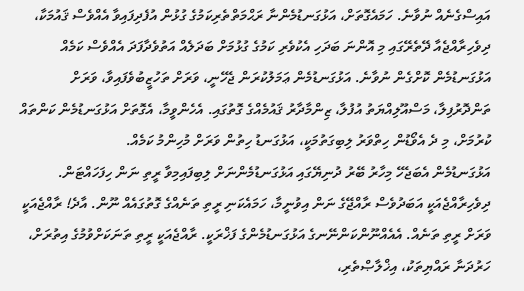އައިސްގެނެއް ނުވާނެ. ހަމައެގޮތަށް، އަޅުގަނޑުމެންނާ ރަޙްމަތްތެރިކަމުގެ ގުޅުން އުފެދިފައިވާ އެއްވެސް ޤައުމަކާ، ދިވެހިރާއްޖެއާ ދޭތެރޭގައި މި އޮންނަ ބަދަހި އެކުވެރި ކަމުގެ ގުޅުމަށް ބަދަލެއް އަތުވެދާފަދަ އެއްވެސް ކަމެއް އަޅުގަނޑުމެން ކޮށްގެން ނުވާނެ. އަޅުގަނޑުމެން ޢަމަލުކުރަން ޖެހޭނީ، ވަރަށް ތަހުޒީބުވެފައިވާ، ވަރަށް ތަންދޮރުފިލާ، މަސްއޫލިއްޔަތު އުފުލާ، ޒިންމާދާރު ޤައުމެއްގެ ގޮތުގައި. އެހެންވީމާ، އެގޮތަށް އަޅުގަނޑުމެން ކަންތައް ކުރުމަށް، މި ދެ އެވޯޑުން ހިތްވަރު ލިބިގަތުމަކީ، އަޅުގަނޑު ހިތުން ވަރަށް މުހިންމު ކަމެއް.
އަޅުގަނޑުމެން އެބަޖެހޭ މިހާރު ބޭރު ދުނިޔޭގައި އަޅުގަނޑުމެންނަށް ލިބިފައިމިވާ ރީތި ނަން ހިފަހައްޓަން. ދިވެހިރާއްޖެއަކީ އަބަދުވެސް ރާއްޖޭގެ ނަން އިވުނީމާ، ހަމައެކަނި ރީތި ތަނެއްގެ ގޮތުގައެއް ނޫން. އާދެ! ރާއްޖެއަކީ ވަރަށް ރީތި ތަނެއް. އެއެއްނޫންކަންނޭނގެ އަޅުގަނޑުމެންގެ ފަޚްރަކީ. ރާއްޖެއަކީ ރީތި ތަނަކަށްވުމުގެ އިތުރަށް، ހަރުދަނާ ރައްޔިތަކު، އިޚްލާޞްތެރި،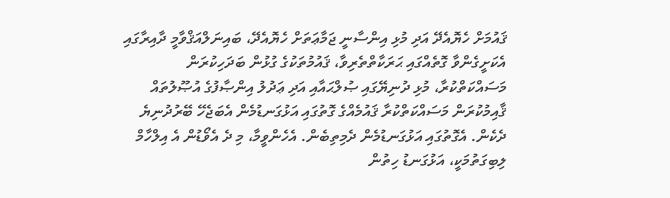ޤައުމަށް ހެޔޮއެދޭ އަދި މުޅި އިންސާނީ ޖަމާޢަތަށް ހެޔޮއެދޭ، ބައިނަލްއަޤްވާމީ ދާއިރާގައި އެކަށީގެންވާ ގޮތެއްގައި ޙަރަކާތްތެރިވާ، ޤައުމުތަކުގެ ގުޅުން ބަދަހިކުރަން މަސައްކަތްކުރާ، މުޅި ދުނިޔޭގައި ޞުލްޙައާއި އަދި ޢަދުލު އިންޞާފުގެ އުޞޫލުތައް ޤާއިމުކުރަން މަސައްކަތްކުރާ ޤައުމެއްގެ ގޮތުގައި އަޅުގަނޑުމެން އެބަޖެހޭ ބޭރުދުނިޔެ ދެކެން. އެގޮތުގައި އަޅުގަނޑުމެން ދެމިތިބެން. އެހެންވީމާ، މި ދެ އެވޯޑުން އެ އިލްހާމް ލިބިގަތުމަކީ، އަޅުގަނޑު ހިތުން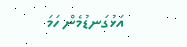އަޅުގަނޑުމެން ހަމަ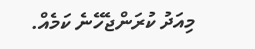މިއަދު ކުރަންޖެހޭނެ ކަމެއް.